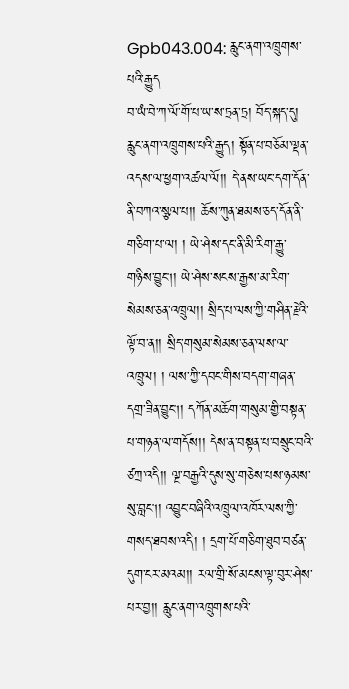Gpb043.004: རླུང་ནག་འཁྲུགས་པའི་རྒྱུད
བ་ཡཾ་བེ་ཀ་ལོ་གོ་པ་ཡ་ས་ཏྲན་ཏྲ། བོད་སྐད་དུ། རླུང་ནག་འཁྲུགས་པའི་རྒྱུད། སྟོན་པ་བཅོམ་ལྡན་འདས་ལ་ཕྱག་འཚལ་ལོ།། དེ་ནས་ཡང་དག་དོན་ནི་བཀའ་སྩལ་པ།། ཆོས་ཀུན་ཐམས་ཅད་དོན་ནི་གཅིག་པ་ལ། ། ཡེ་ཤེས་དང་ནི་མི་རིག་རྒྱུ་གཉིས་བྱུང།། ཡེ་ཤེས་སངས་རྒྱས་མ་རིག་སེམས་ཅན་འཁྲུལ།། སྲིད་པ་ལས་ཀྱི་གཤིན་རྗེའི་ལྟོ་བ་ན།། སྲིད་གསུམ་སེམས་ཅན་ལས་ལ་འཁྲུལ། ། ལས་ཀྱི་དབང་གིས་བདག་གཞན་དགྲ་ཟིན་བྱུང།། དཀོན་མཆོག་གསུམ་གྱི་བསྟན་པ་གཉན་ལ་གདོས།། དེས་ན་བསྟན་པ་བསྲུང་བའི་ཙཀྲ་འདི།། ལྔ་བརྒྱའི་དུས་སུ་གཅེས་པས་ཉམས་སུ་བླང།། འབྱུང་བཞིའི་འཁྲུལ་འཁོར་ལས་ཀྱི་གསད་ཐབས་འདི། ། དྲག་པོ་གཅིག་ཐུབ་བཙན་དུག་ངར་མའམ།། རལ་གྲི་སོ་མངས་ལྟ་བུར་ཤེས་པར་བྱ།། རླུང་ནག་འཁྲུགས་པའི་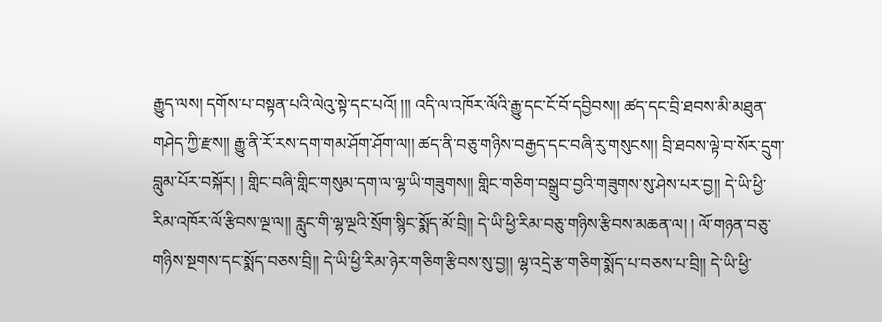རྒྱུད་ལས། དགོས་པ་བསྟན་པའི་ལེའུ་སྟེ་དང་པའོ། །།། འདི་ལ་འཁོར་ལོའི་རྒྱུ་དང་ངོ་བོ་དབྱིབས།། ཚད་དང་བྲི་ཐབས་མི་མཐུན་གཤེད་ཀྱི་རྫས།། རྒྱུ་ནི་རོ་རས་དག་གམ་ཤོག་ཤོག་ལ།། ཚད་ནི་བཅུ་གཉིས་བརྒྱད་དང་བཞི་རུ་གསུངས།། བྲི་ཐབས་ལྟེ་བ་སོར་དྲུག་བླུམ་པོར་བསྐོར། ། གླིང་བཞི་གླིང་གསུམ་དག་ལ་ལྷ་ཡི་གཟུགས།། གླིང་གཅིག་བསྒྲུབ་བྱའི་གཟུགས་སུ་ཤེས་པར་བྱ།། དེ་ཡི་ཕྱི་རིམ་འཁོར་ལོ་རྩིབས་ལྔ་ལ།། རླུང་གི་ལྷ་ལྔའི་སྲོག་སྙིང་སྨོད་མོ་བྲི།། དེ་ཡི་ཕྱི་རིམ་བཅུ་གཉིས་རྩིབས་མཆན་ལ། ། ལོ་གཉན་བཅུ་གཉིས་སྔགས་དང་སྨོད་བཅས་བྲི།། དེ་ཡི་ཕྱི་རིམ་ཉེར་གཅིག་རྩིབས་སུ་བྱ།། ལྷ་འདྲེ་རྩ་གཅིག་སྨོད་པ་བཅས་པ་བྲི།། དེ་ཡི་ཕྱི་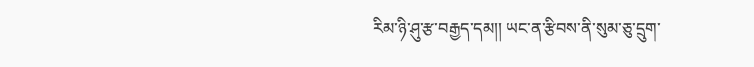རིམ་ཉི་ཤུ་རྩ་བརྒྱད་དམ།། ཡང་ན་རྩིབས་ནི་སུམ་ཅུ་དྲུག་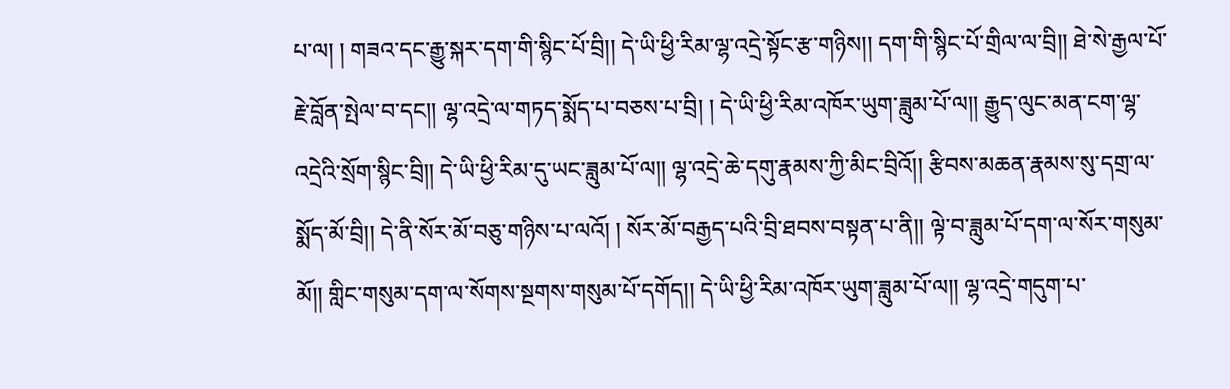པ་ལ། ། གཟའ་དང་རྒྱུ་སྐར་དག་གི་སྙིང་པོ་བྲི།། དེ་ཡི་ཕྱི་རིམ་ལྷ་འདྲེ་སྟོང་རྩ་གཉིས།། དག་གི་སྙིང་པོ་གྲིལ་ལ་བྲི།། ཐེ་སེ་རྒྱལ་པོ་རྗེ་བློན་སྤེལ་བ་དང།། ལྷ་འདྲེ་ལ་གཏད་སྨོད་པ་བཅས་པ་བྲི། ། དེ་ཡི་ཕྱི་རིམ་འཁོར་ཡུག་ཟླུམ་པོ་ལ།། རྒྱུད་ལུང་མན་ངག་ལྷ་འདྲེའི་སྲོག་སྙིང་བྲི།། དེ་ཡི་ཕྱི་རིམ་དུ་ཡང་ཟླུམ་པོ་ལ།། ལྷ་འདྲེ་ཆེ་དགུ་རྣམས་ཀྱི་མིང་བྲིའོ།། རྩིབས་མཆན་རྣམས་སུ་དགྲ་ལ་སྨོད་མོ་བྲི།། དེ་ནི་སོར་མོ་བཅུ་གཉིས་པ་ལའོ། ། སོར་མོ་བརྒྱད་པའི་བྲི་ཐབས་བསྟན་པ་ནི།། ལྟེ་བ་ཟླུམ་པོ་དག་ལ་སོར་གསུམ་མོ།། གླིང་གསུམ་དག་ལ་སོགས་སྔགས་གསུམ་པོ་དགོད།། དེ་ཡི་ཕྱི་རིམ་འཁོར་ཡུག་ཟླུམ་པོ་ལ།། ལྷ་འདྲེ་གདུག་པ་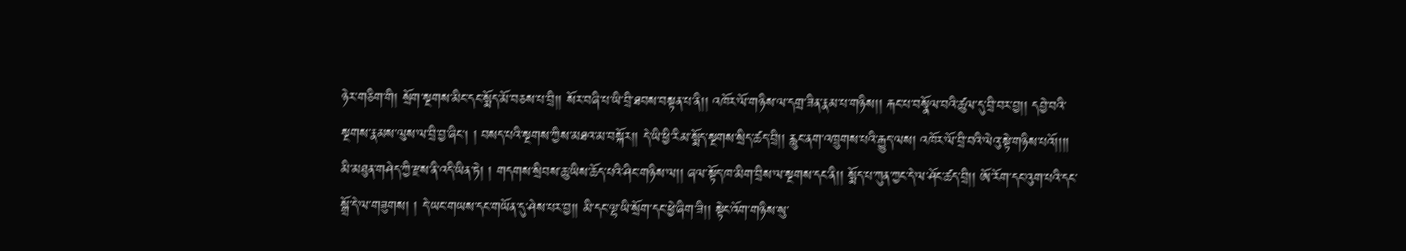ཉེར་གཅིག་གི། སྲོག་སྔགས་མིང་དང་སྨོད་མོ་བཅས་པ་བྲི།། སོར་བཞི་པ་ཡི་བྲི་ཐབས་བསྟན་པ་ནི།། འཁོར་ལོ་གཉིས་ལ་དགྲ་ཟིན་རྣམ་པ་གཉིས།། རྐང་པ་བསྣོལ་བའི་ཚུལ་དུ་བྲི་བར་བྱ།། དབྱེ་བའི་སྔགས་རྣམས་ལུས་ལ་བྲི་བྱ་ཞིང། ། བསད་པའི་སྔགས་ཀྱིས་མཐའ་མ་བསྐོར།། དེ་ཡི་ཕྱི་རིམ་སྨོད་སྔགས་སྲིད་ཚད་བྲི།། རླུང་ནག་འཁྲུགས་པའི་རྒྱུད་ལས། འཁོར་ལོ་བྲི་བའི་ལེའུ་སྟེ་གཉིས་པའོ།།།། མི་མཐུན་གཤེད་ཀྱི་རྫས་ནི་འདི་ཡིན་ཏེ། ། གདགས་སྲིབས་ཆུ་ཡིས་ཆོད་པའི་ཤིང་གཉིས་ལ།། ཞལ་སྟོད་ཁ་མིག་བྲིས་ལ་སྔགས་དང་ནི།། སྨོད་པ་ཀུན་ཀྱང་དེ་ལ་ཤོང་ཚད་བྲི།། ཨོ་རོག་དང་འུག་པའི་དང་སྒྲོ་དེ་ལ་གཟུགས། ། དེ་ཡང་གཡས་དང་གཡོན་དུ་ཤེས་པར་བྱ།། མི་དང་ལྷ་ཡི་སྲོག་དང་ཕྱེ་ཞིག་ཟི།། སྟེང་འོག་གཉིས་སུ་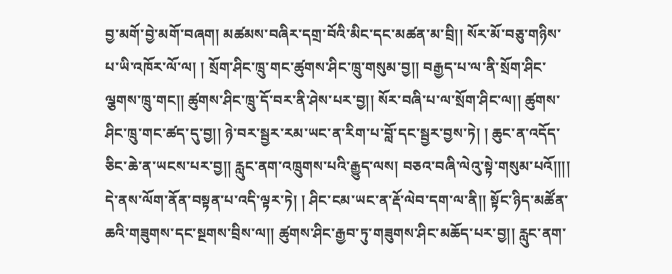བྱ་མགོ་བྱེ་མགོ་བཞག། མཚམས་བཞིར་དགྲ་བོའི་མིང་དང་མཚན་མ་བྲི།། སོར་མོ་བཅུ་གཉིས་པ་ཡི་འཁོར་ལོ་ལ། ། སྲོག་ཤིང་ཁྲུ་གང་ཚུགས་ཤིང་ཁྲུ་གསུམ་བྱ།། བརྒྱད་པ་ལ་ནི་སྲོག་ཤིང་ལྕགས་ཁྲུ་གང།། ཚུགས་ཤིང་ཁྲུ་དོ་བར་ནི་ཤེས་པར་བྱ།། སོར་བཞི་པ་ལ་སྲོག་ཤིང་ལ།། ཚུགས་ཤིང་ཁྲུ་གང་ཚད་དུ་བྱ།། ཉེ་བར་སྦྱར་རམ་ཡང་ན་རིག་པ་བློ་དང་སྦྱར་བྱས་ཏེ། ། ཆུང་ན་འདོད་ཅིང་ཆེ་ན་ཡངས་པར་བྱ།། རླུང་ནག་འཁྲུགས་པའི་རྒྱུད་ལས། བཅའ་བཞི་ལེའུ་སྟེ་གསུམ་པའོ།།།། དེ་ནས་ལོག་ནོན་བསྟན་པ་འདི་ལྟར་ཏེ། ། ཤིང་ངམ་ཡང་ན་རྡོ་ལེབ་དག་ལ་ནི།། སྟོང་ཉིད་མཚོན་ཆའི་གཟུགས་དང་སྔགས་བྲིས་ལ།། ཚུགས་ཤིང་རྒྱབ་ཏུ་གཟུགས་ཤིང་མཆོད་པར་བྱ།། རླུང་ནག་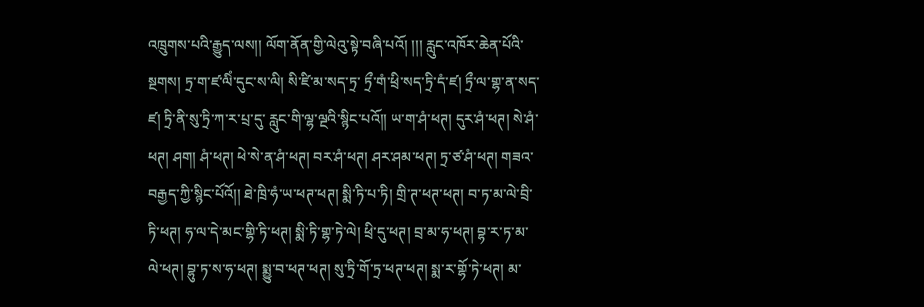འཁྲུགས་པའི་རྒྱུད་ལས།། ལོག་ནོན་གྱི་ལེའུ་སྟེ་བཞི་པའོ། །།། རླུང་འཁོར་ཆེན་པོའི་སྔགས། ཏྲ་ག་ཛ་ལིཾ་དུང་ས་ལི། སི་ཛི་མ་སད་ཏྲ་ ཏྲྀ་གཾ་ཕྲི་སད་ཏྲི་དཾ་ཛ། ཏྲྀ་ལ་གྷ་ན་སད་ཛ། ཏྲི་ནི་སུ་ཏྲི་ཀ་ར་པྲ་དུ་ རླུང་གི་ལྷ་ལྔའི་སྙིང་པའོ།། ཡ་ག་ཤཾ་ཕཊ། དུར་ཤཾ་ཕཊ། སེ་ཤཾ་ཕཊ། ཤག། ཤཾ་ཕཊ། ཕེ་སེ་ན་ཤཾ་ཕཊ། བར་ཤཾ་ཕཊ། ཤར་ཤམ་ཕཊ། ཏྲ་ཙ་ཤཾ་ཕཊ། གཟའ་བརྒྱད་ཀྱི་སྙིང་པོའོ།། ཐེ་ཁྲི་ཧཾ་ཡ་ཕཊ་ཕཊ། སྨི་ཏི་པ་ཏི། གྲི་ཊ་ཕཊ་ཕཊ། བ་ཏ་མ་ལེ་བྲི་ཏི་ཕཊ། ཧ་ལ་དེ་མང་གྷི་ཏི་ཕཊ། སྨི་ཏི་གྷ་ཏེ་ལེ། ཕྲི་དུ་ཕཊ། བྲ་མ་ཧ་ཕཊ། བྷ་ར་ཏ་མ་ལེ་ཕཊ། བྷུ་ཏ་ས་ཧ་ཕཊ། སྨྱུ་བ་ཕཊ་ཕཊ། སུ་ཏྲི་གོ་ཏྲ་ཕཊ་ཕཊ། སྨ་ར་གྷོ་ཏེ་ཕཊ། མ་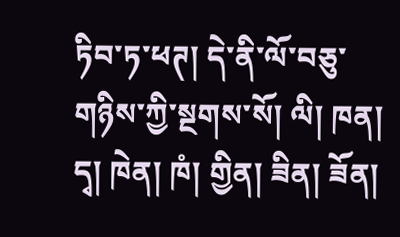ཏིབ་ཏ་ཕཊ། དེ་ནི་ལོ་བཅུ་གཉིས་ཀྱི་སྔགས་སོ། ལི། ཁན། དྭ། ཁེན། ཁཾ། གྱིན། ཟིན། ཟོན།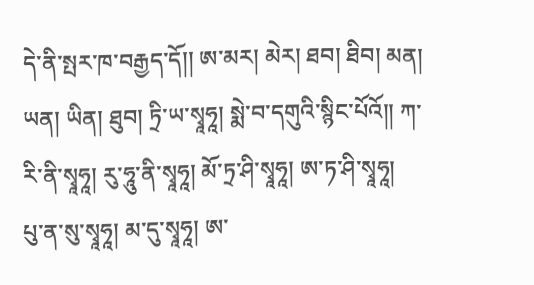དེ་ནི་སྤར་ཁ་བརྒྱད་དོ།། ཨ་མར། མེར། ཐབ། ཐིབ། མན། ཡན། ཡིན། ཐུབ། ཏྲི་ཡ་སྭཱཧཱ། སྨེ་བ་དགུའི་སྙིང་པོའོ།། ཀ་རི་ནི་སྭཱཧཱ། རུ་ཧཱུ་ནི་སྭཱཧཱ། མོ་ཏྲ་ཤི་སྭཱཧཱ། ཨ་ཏ་ཤི་སྭཱཧཱ། པུ་ན་སུ་སྭཱཧཱ། མ་དུ་སྭཱཧཱ། ཨ་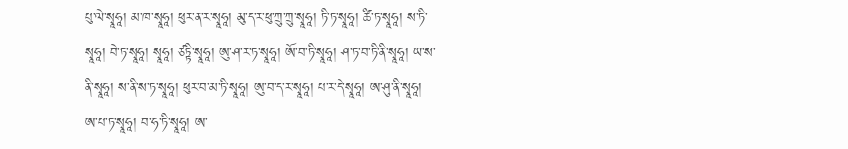པུ་ལེ་སྭཱཧཱ། མ་ཁ་སྭཱཧཱ། ཕུར་ན་ར་སྭཱཧཱ། མུ་ད་ར་ཕུ་ཀྲུ་ཀྲུ་སྭཱཧཱ། ཏི་ཏ་སྭཱཧཱ། ཚི་ཏ་སྭཱཧཱ། ས་ཏི་སྭཱཧཱ། བེ་ཏ་སྭཱཧཱ། སྭཱཧཱ། ཙཏྟི་སྭཱཧཱ། ཨུ་ཤ་ར་ཏ་སྭཱཧཱ། ཨོ་བ་ཏི་སྭཱཧཱ། ཤ་ཏ་བ་ཏི་ནི་སྭཱཧཱ། ཡ་ས་ནི་སྭཱཧཱ། ས་ནི་ས་ཏ་སྭཱཧཱ། ཕུར་བ་མ་ཏི་སྭཱཧཱ། ཨུ་བ་ད་ར་སྭཱཧཱ། པ་ར་དེ་སྭཱཧཱ། ཨ་ཤུ་ནི་སྭཱཧཱ། ཨ་པ་ཏ་སྭཱཧཱ། བ་ཧ་ཏི་སྭཱཧཱ། ཨ་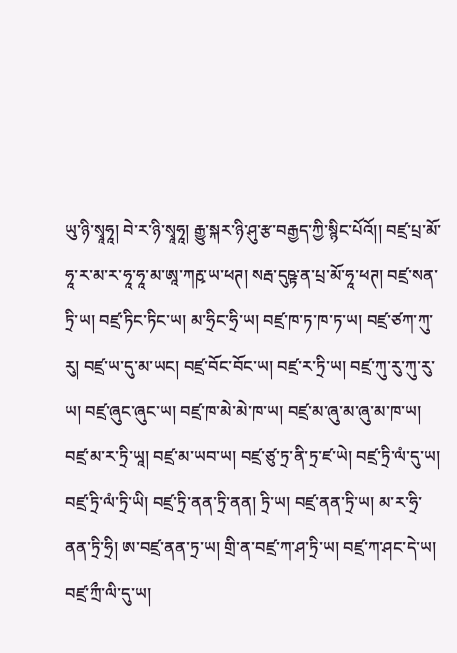ཡུ་ཉི་སྭཱཧཱ། བེ་ར་ཉི་སྭཱཧཱ། རྒྱུ་སྐར་ཉི་ཤུ་རྩ་བརྒྱད་ཀྱི་སྙིང་པོའོ།། བཛྲ་པྲ་མོ་ཧཱ་ར་མ་ར་ཧཱ་ཧཱ་མ་ཨཱ་ཀརྵ་ཡ་ཕཊ། སརྦ་དུཥྟ་ན་པྲ་མོ་ཧཱ་ཕཊ། བཛྲ་སན་ཏྲི་ཡ། བཛྲ་ཏིང་ཏིང་ཡ། མ་ཧྲིང་ཧྲི་ཡ། བཛྲ་ཁ་ཏ་ཁ་ཏ་ཡ། བཛྲ་ཙཀ་ཀུ་རུ། བཛྲ་ཡ་དུ་མ་ཡང། བཛྲ་བོང་བོང་ཡ། བཛྲ་ར་ཏྲི་ཡ། བཛྲ་ཀུ་རུ་ཀུ་རུ་ཡ། བཛྲ་ཞུང་ཞུང་ཡ། བཛྲ་ཁ་མེ་མེ་ཁ་ཡ། བཛྲ་མ་ཞུ་མ་ཞུ་མ་ཁ་ཡ། བཛྲ་མ་ར་ཏྲི་ཡཱ། བཛྲ་མ་ཡབ་ཡ། བཛྲ་ཙུ་ཏྲ་ནི་ཏྲ་ཛ་ཡེ། བཛྲ་ཏྲི་ལཾ་དུ་ཡ། བཛྲ་ཏྲི་ལཾ་ཏྲི་ཡི། བཛྲ་ཏྲི་ནན་ཏྲི་ནན། ཏྲི་ཡ། བཛྲ་ནན་ཏྲི་ཡ། མ་ར་ཧྲི་ནན་ཏྲི་ཧྲི། ཨ་བཛྲ་ནན་ཏྲ་ཡ། གྲི་ན་བཛྲ་ཀ་ཤ་ཏྲི་ཡ། བཛྲ་ཀ་ཤང་དེ་ཡ། བཛྲ་ཀྲྀ་ལི་དུ་ཡ།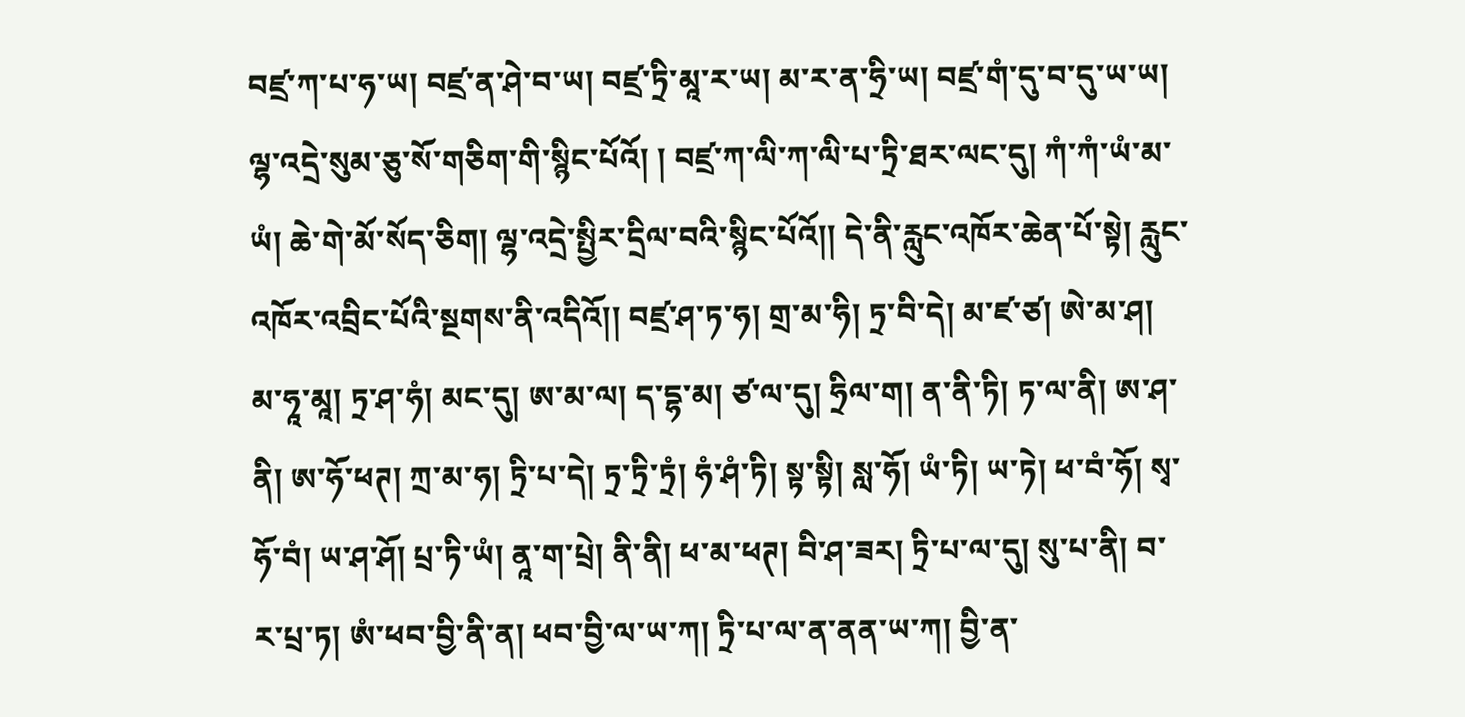བཛྲ་ཀ་པ་ཧ་ཡ། བཛྲ་ན་ཤེ་བ་ཡ། བཛྲ་ཏྲི་མཱ་ར་ཡ། མ་ར་ན་ཧྲི་ཡ། བཛྲ་གཾ་དུ་བ་དུ་ཡ་ཡ། ལྷ་འདྲེ་སུམ་ཅུ་སོ་གཅིག་གི་སྙིང་པོའོ། ། བཛྲ་ཀ་ལི་ཀ་ལི་པ་ཏྲི་ཐར་ལང་དུ། ཀཾ་ཀཾ་ཡཾ་མ་ཡཾ། ཆེ་གེ་མོ་སོད་ཅིག། ལྷ་འདྲེ་སྤྱིར་དྲིལ་བའི་སྙིང་པོའོ།། དེ་ནི་རླུང་འཁོར་ཆེན་པོ་སྟེ། རླུང་འཁོར་འབྲིང་པོའི་སྔགས་ནི་འདིའོ།། བཛྲ་ཤ་ཏ་ཧ། གྲ་མ་ཧི། ཏྲ་བི་དེ། མ་ཛ་ཙ། ཨེ་མ་ཤ། མ་ཧཱ་མཱ། ཏྲ་ཤ་ཧཾ། མང་དུ། ཨ་མ་ལ། ད་དྷ་མ། ཙ་ལ་དུ། ཧྲིལ་ག། ན་ནི་ཏི། ཏ་ལ་ནི། ཨ་ཤ་ནི། ཨ་ཧོ་ཕཊ། ཀྲ་མ་ཧ། ཏྲི་པ་དེ། ཏྲ་ཏྲི་ཏྲཾ། ཧཾ་ཤཾ་ཏི། སྟ་སྟི། སླ་ཧོ། ཡཾ་ཏི། ཡ་ཏེ། ཕ་བཾ་ཧོ། སྭ་ཧོ་བཾ། ཡ་ཤ་ཤོ། པྲ་ཏི་ཡཾ། ནཱ་ག་པྲེ། ནི་ནི། ཕ་མ་ཕཊ། བི་ཤ་ཟར། ཏྲི་པ་ལ་དུ། སུ་པ་ནི། བ་ར་པྲ་ཏ། ཨཾ་ཕབ་བྱི་ནི་ན། ཕབ་བྱི་ལ་ཡ་ཀ། ཏྲི་པ་ལ་ན་ནན་ཡ་ཀ། བྱི་ན་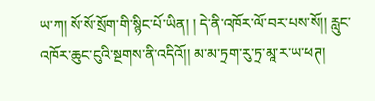ཡ་ཀ། སོ་སོ་སྲོག་གི་སྙིང་པོ་ཡིན། ། དེ་ནི་འཁོར་ལོ་བར་པས་སོ།། རླུང་འཁོར་ཆུང་ངུའི་སྔགས་ནི་འདིའོ།། མ་མ་ཏྲག་རུ་ཏྲ་མཱ་ར་ཡ་ཕཊ།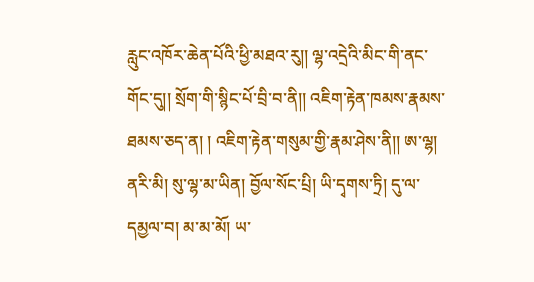རླུང་འཁོར་ཆེན་པོའི་ཕྱི་མཐའ་རུ།། ལྷ་འདྲེའི་མིང་གི་ནང་གོང་དུ།། སྲོག་གི་སྙིང་པོ་བྲི་བ་ནི།། འཇིག་རྟེན་ཁམས་རྣམས་ཐམས་ཅད་ན། ། འཇིག་རྟེན་གསུམ་གྱི་རྣམ་ཤེས་ནི།། ཨ་ལྷ། ནརི་མི། སུ་ལྷ་མ་ཡིན། བྱོལ་སོང་པྲི། ཡི་དྭགས་ཏྲི། དུ་ལ་དམྱལ་བ། མ་མ་མོ། ཡ་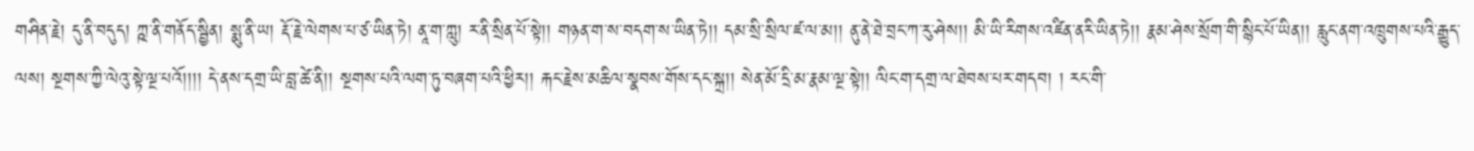གཤིན་རྗེ། དུ་ནི་བདུད། ཀྵ་ནི་གནོད་སྦྱིན། སྨུ་ནི་ཡ། རྡོ་རྗེ་ལེགས་པ་ཙ་ཡིན་ཏེ། ནཱ་ག་ཀླུ། ར་ནི་སྲིན་པོ་སྟེ།། གཉན་ག་ས་བདག་ས་ཡིན་ཏེ།། དམ་སྲི་སྲིལ་ཛ་ལ་མ།། ནུ་ནེ་ཐེ་བྲང་ཀ་རུ་ཤེས།། མི་ཡི་རིགས་འཛིན་ནརི་ཡིན་ཏེ།། རྣམ་ཤེས་སྲོག་གི་སྙིང་པོ་ཡིན།། རླུང་ནག་འཁྲུགས་པའི་རྒྱུད་ལས། སྔགས་ཀྱི་ལེའུ་སྟེ་ལྔ་པའོ།།།། དེ་ནས་དགྲ་ཡི་བླ་ཚེ་ནི།། སྔགས་པའི་ལག་ཏུ་བཞག་པའི་ཕྱིར།། རྐང་རྗེས་མཆིལ་སྣབས་གོས་དང་སྐྲ།། སེན་མོ་དྲི་མ་རྣམ་ལྔ་སྟེ།། ལིང་ག་དགྲ་ལ་ཐེབས་པར་གདབ། ། རང་གི་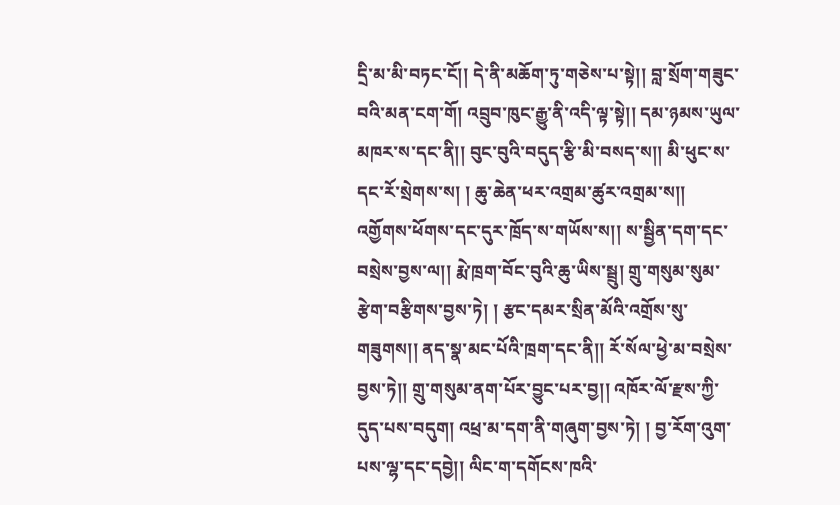དྲི་མ་མི་བཏང་ངོ།། དེ་ནི་མཆོག་ཏུ་གཅེས་པ་སྟེ།། བླ་སྲོག་གཟུང་བའི་མན་ངག་གོ། འབྲུབ་ཁུང་རྒྱུ་ནི་འདི་ལྟ་སྟེ།། དམ་ཉམས་ཡུལ་མཁར་ས་དང་ནི།། བུང་བུའི་བདུད་རྩི་མི་བསད་ས།། མི་ཕུང་ས་དང་རོ་སྲེགས་ས། ། ཆུ་ཆེན་ཕར་འགྲམ་ཚུར་འགྲམ་ས།། འགྱོགས་ཕོགས་དང་དུར་ཁྲོད་ས་གཡོས་ས།། ས་སྦྱིན་དག་དང་བསྲེས་བྱས་ལ།། རྨེ་ཁྲག་བོང་བུའི་ཆུ་ཡིས་སྦྲུ། གྲུ་གསུམ་སུམ་རྩེག་བརྩིགས་བྱས་ཏེ། ། རྩང་དམར་སྲིན་མོའི་འགྲོས་སུ་གཟུགས།། ནད་སྣ་མང་པོའི་ཁྲག་དང་ནི།། རོ་སོལ་ཕྱེ་མ་བསྲེས་བྱས་ཏེ།། གྲུ་གསུམ་ནག་པོར་བྱུང་པར་བྱ།། འཁོར་ལོ་རྫས་ཀྱི་དུད་པས་བདུག། འཕྲ་མ་དག་ནི་གཞུག་བྱས་ཏེ། ། བྱ་རོག་འུག་པས་ལྷ་དང་དབྱེ།། ལིང་ག་དགོངས་ཁའི་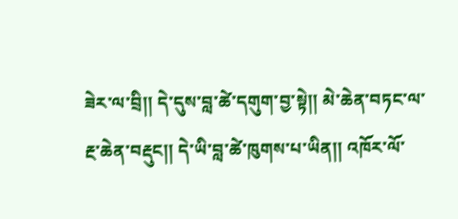ཟེར་ལ་བྲི།། དེ་དུས་བླ་ཚེ་དགུག་བྱ་སྟེ།། མེ་ཆེན་བཏང་ལ་རྔ་ཆེན་བརྡུང།། དེ་ཡི་བླ་ཚེ་ཁུགས་པ་ཡིན།། འཁོར་ལོ་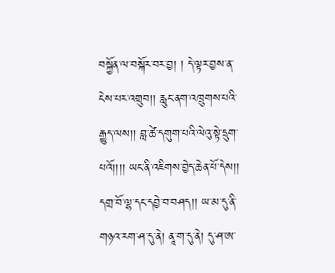བསྐྱོན་ལ་བསྐོར་བར་བྱ། ། དེ་ལྟར་བྱས་ན་ངེས་པར་འགྲུབ།། རླུང་ནག་འཁྲུགས་པའི་རྒྱུད་ལས།། བླ་ཚེ་དགུག་པའི་ལེའུ་སྟེ་དྲུག་པའོ།།།། ཡང་ནི་འཇིགས་བྱེད་ཆེན་པོ་དེས།། དགྲ་བོ་ལྷ་དང་དབྱེ་བ་བཤད།། ཡ་མ་དུ་ནི་གཉའ་རག་ཤ་དུ་ནེ། ནཱ་ག་དུ་ནེ། དུ་ཤ་ཨ་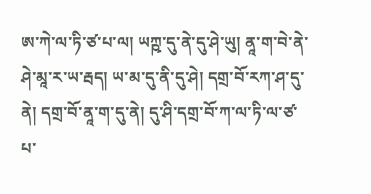ཨ་ཀེ་ལ་ཏི་ཙ་པ་ལ། ཡཀྵ་དུ་ནེ་དུ་ཤེ་ཡུ། ནཱ་ག་བེ་ནེ་ཤེ་མཱ་ར་ཡ་རྦད། ཡ་མ་དུ་ནི་དུ་ཤེ། དགྲ་བོ་རཀ་ཤ་དུ་ནེ། དགྲ་བོ་ནཱ་ག་དུ་ནེ། དུ་ཤི་དགྲ་བོ་ཀ་ལ་ཏི་ལ་ཙ་པ་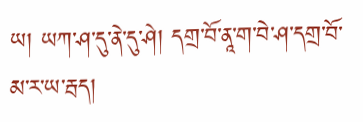ཡ། ཡཀ་ཤ་དུ་ནེ་དུ་ཤེ། དགྲ་བོ་ནཱ་ག་བེ་ཤ་དགྲ་བོ་མ་ར་ཡ་རྦད།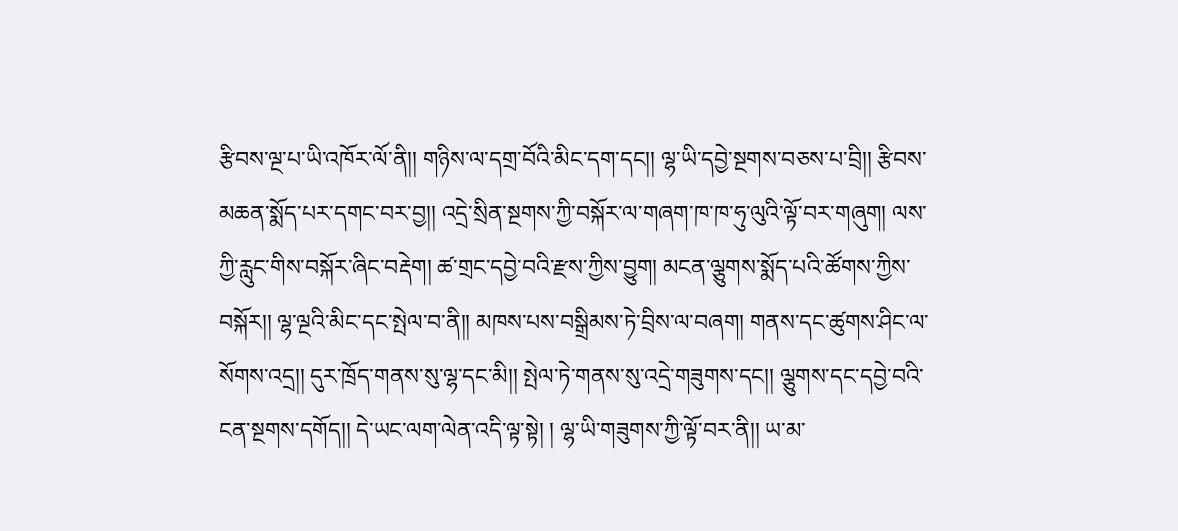རྩིབས་ལྔ་པ་ཡི་འཁོར་ལོ་ནི།། གཉིས་ལ་དགྲ་བོའི་མིང་དག་དང།། ལྷ་ཡི་དབྱེ་སྔགས་བཅས་པ་བྲི།། རྩིབས་མཆན་སྨོད་པར་དགང་བར་བྱ།། འདྲེ་སྲིན་སྔགས་ཀྱི་བསྐོར་ལ་གཞག་ཁ་ཁ་ཧུ་ལུའི་ལྟོ་བར་གཞུག། ལས་ཀྱི་རླུང་གིས་བསྐོར་ཞིང་བརྡེག། ཚ་གྲང་དབྱེ་བའི་རྫས་ཀྱིས་བྱུག། མངན་ལྕུགས་སྨོད་པའི་ཚོགས་ཀྱིས་བསྐོར།། ལྷ་ལྔའི་མིང་དང་སྤེལ་བ་ནི།། མཁས་པས་བསྒྲིམས་ཏེ་བྲིས་ལ་བཞག། གནས་དང་ཚུགས་ཤིང་ལ་སོགས་འདྲ།། དུར་ཁྲོད་གནས་སུ་ལྷ་དང་མི།། སྤེལ་ཏེ་གནས་སུ་འདྲེ་གཟུགས་དང།། ལྕུགས་དང་དབྱེ་བའི་ངན་སྔགས་དགོད།། དེ་ཡང་ལག་ལེན་འདི་ལྟ་སྟེ། ། ལྷ་ཡི་གཟུགས་ཀྱི་ལྟོ་བར་ནི།། ཡ་མ་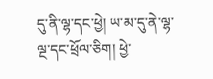དུ་ནི་ལྷ་དང་ཕྱེ། ཡ་མ་དུ་ནེ་ལྷ་ལྔ་དང་ཕྲོལ་ཅིག། ཕྱེ་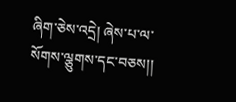ཞིག་ཅེས་འདྲེ། ཞེས་པ་ལ་སོགས་ལྕུགས་དང་བཅས།།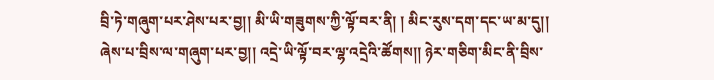བྲི་ཏེ་གཞུག་པར་ཤེས་པར་བྱ།། མི་ཡི་གཟུགས་ཀྱི་ལྟོ་བར་ནི། ། མིང་རུས་དག་དང་ཡ་མ་དུ།། ཞེས་པ་བྲིས་ལ་གཞུག་པར་བྱ།། འདྲེ་ཡི་ལྟོ་བར་ལྷ་འདྲེའི་ཚོགས།། ཉེར་གཅིག་མིང་ནི་བྲིས་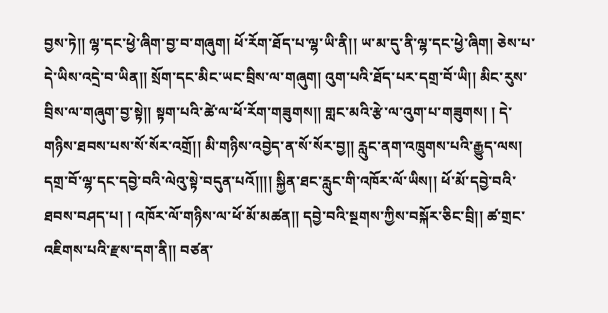བྱས་ཏེ།། ལྷ་དང་ཕྱེ་ཞིག་བྱ་བ་གཞུག། ཕོ་རོག་ཐོད་པ་ལྷ་ཡི་ནི།། ཡ་མ་དུ་ནི་ལྷ་དང་ཕྱེ་ཞིག། ཅེས་པ་དེ་ཡིས་འདྲེ་བ་ཡིན།། སྲོག་དང་མིང་ཡང་བྲིས་ལ་གཞུག། འུག་པའི་ཐོད་པར་དགྲ་བོ་ཡི།། མིང་རུས་བྲིས་ལ་གཞུག་བྱ་སྟེ།། སྟག་པའི་ཚེ་ལ་ཕོ་རོག་གཟུགས།། གླང་མའི་རྩེ་ལ་འུག་པ་གཟུགས། ། དེ་གཉིས་ཐབས་པས་སོ་སོར་འགྲོ།། མི་གཉིས་འབྱེད་ན་སོ་སོར་བྱ།། རླུང་ནག་འཁྲུགས་པའི་རྒྱུད་ལས། དགྲ་བོ་ལྷ་དང་དབྱེ་བའི་ལེའུ་སྟེ་བདུན་པའོ།།།། སྐྱིན་ཐང་རླུང་གི་འཁོར་ལོ་ཡིས།། ཕོ་མོ་དབྱེ་བའི་ཐབས་བཤད་པ། ། འཁོར་ལོ་གཉིས་ལ་ཕོ་མོ་མཚན།། དབྱེ་བའི་སྔགས་ཀྱིས་བསྐོར་ཅིང་བྲི།། ཚ་གྲང་འཇིགས་པའི་རྫས་དག་ནི།། བཙན་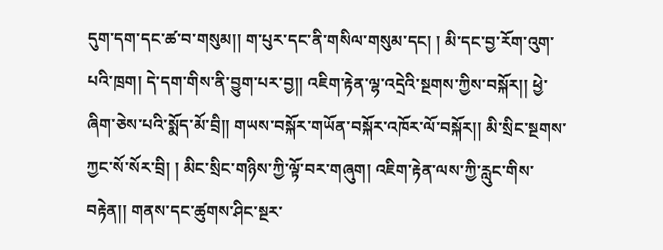དུག་དག་དང་ཚ་བ་གསུམ།། ག་པུར་དང་ནི་གསིལ་གསུམ་དང། ། མི་དང་བྱ་རོག་འུག་པའི་ཁྲག། དེ་དག་གིས་ནི་བྱུག་པར་བྱ།། འཇིག་རྟེན་ལྷ་འདྲེའི་སྔགས་ཀྱིས་བསྐོར།། ཕྱེ་ཞིག་ཅེས་པའི་སྨོད་མོ་བྲི།། གཡས་བསྐོར་གཡོན་བསྐོར་འཁོར་ལོ་བསྐོར།། མི་སྲིང་སྔགས་ཀྱང་སོ་སོར་བྲི། ། མིང་སྲིང་གཉིས་ཀྱི་ལྟོ་བར་གཞུག། འཇིག་རྟེན་ལས་ཀྱི་རླུང་གིས་བརྟེན།། གནས་དང་ཚུགས་ཤིང་སྔར་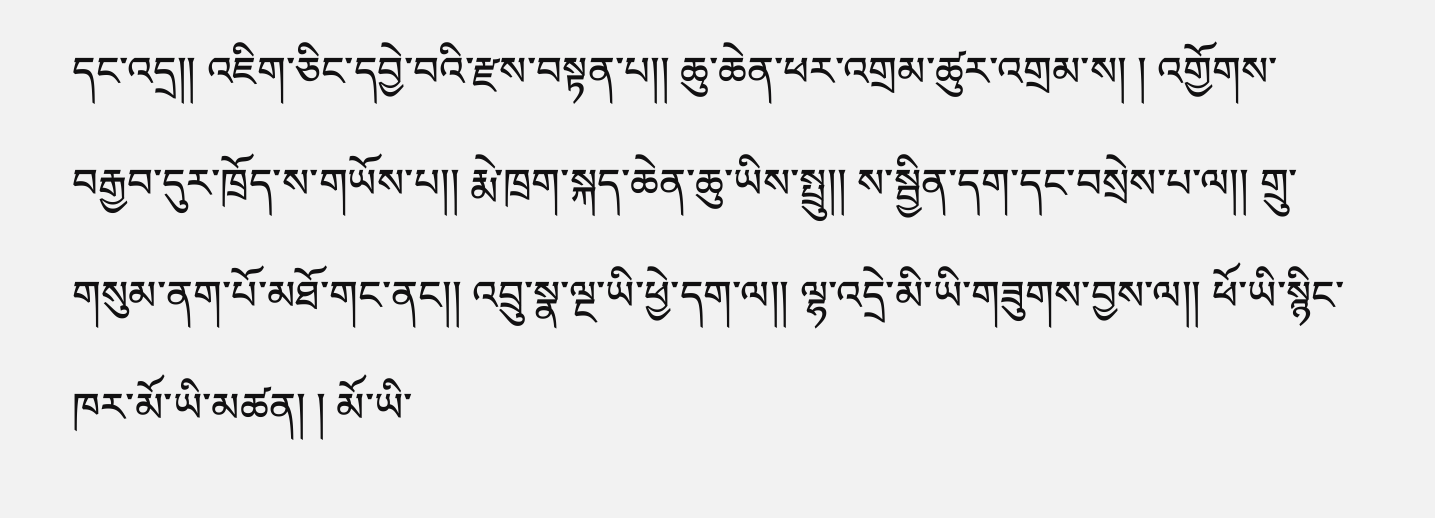དང་འདྲ།། འཇིག་ཅིང་དབྱེ་བའི་རྫས་བསྟན་པ།། ཆུ་ཆེན་ཕར་འགྲམ་ཚུར་འགྲམ་ས། ། འགྱོགས་བརྒྱབ་དུར་ཁྲོད་ས་གཡོས་པ།། རྨེ་ཁྲག་སྐད་ཆེན་ཆུ་ཡིས་སྤྲུ།། ས་སྦྱིན་དག་དང་བསྲེས་པ་ལ།། གྲུ་གསུམ་ནག་པོ་མཐོ་གང་ནང།། འབྲུ་སྣ་ལྔ་ཡི་ཕྱེ་དག་ལ།། ལྷ་འདྲེ་མི་ཡི་གཟུགས་བྱས་ལ།། ཕོ་ཡི་སྙིང་ཁར་མོ་ཡི་མཚན། ། མོ་ཡི་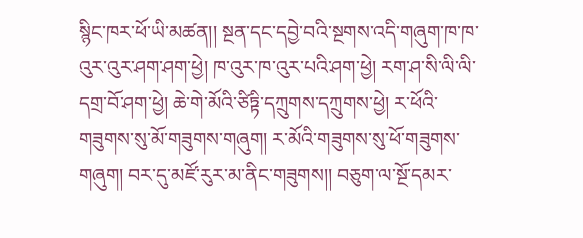སྙིང་ཁར་ཕོ་ཡི་མཚན།། སྔན་དང་དབྱེ་བའི་སྔགས་འདི་གཞུག་ཁ་ཁ་འུར་འུར་ཤག་ཤག་ཕྱེ། ཁ་འུར་ཁ་འུར་པའི་ཤག་ཕྱེ། རག་ཤ་སི་ལི་ལི་དགྲ་བོ་ཤག་ཕྱེ། ཆེ་གེ་མོའི་ཙིཏྟི་དཀྲུགས་དཀྲུགས་ཕྱེ། ར་ཕོའི་གཟུགས་སུ་མོ་གཟུགས་གཞུག། ར་མོའི་གཟུགས་སུ་ཕོ་གཟུགས་གཞུག། བར་དུ་མཛོ་རུར་མ་ནིང་གཟུགས།། བཅུག་ལ་སྔོ་དམར་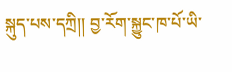སྐུད་པས་དཀྲི།། བྱ་རོག་སྐྱུང་ཁ་པོ་ཡི་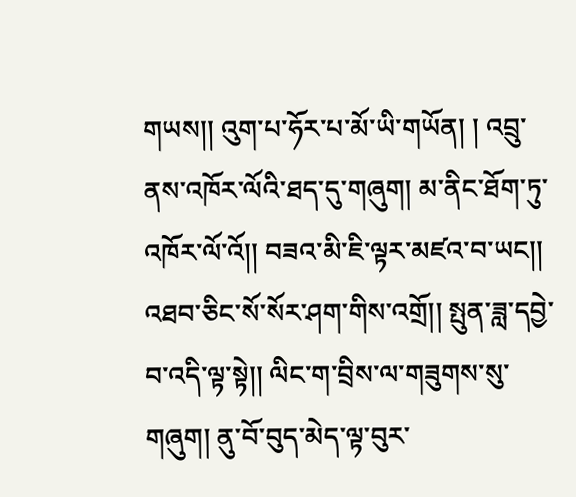གཡས།། འུག་པ་ཧོར་པ་མོ་ཡི་གཡོན། ། འབྲུ་ནས་འཁོར་ལོའི་ཐད་དུ་གཞུག། མ་ནིང་ཐོག་ཏུ་འཁོར་ལོ་འོ།། བཟའ་མི་ཇི་ལྟར་མཛའ་བ་ཡང།། འཐབ་ཅིང་སོ་སོར་ཤག་གིས་འགྲོ།། སྤུན་ཟླ་དབྱེ་བ་འདི་ལྟ་སྟེ།། ལིང་ག་བྲིས་ལ་གཟུགས་སུ་གཞུག། ནུ་བོ་བུད་མེད་ལྟ་བུར་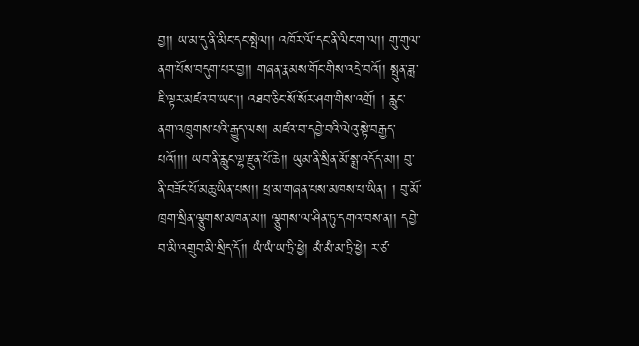བྱ།། ཡ་མ་དུ་ནི་མིང་དང་སྤེལ།། འཁོར་ལོ་དང་ནི་ལིང་ག་ལ།། གུ་གུལ་ནག་པོས་བདུག་པར་བྱ།། གཞན་རྣམས་གོང་གིས་འདྲེ་བའོ།། སྤུན་ཟླ་ཇི་ལྟར་མཛའ་བ་ཡང།། འཐབ་ཅིང་སོ་སོར་ཤག་གིས་འགྲོ། ། རླུང་ནག་འཁྲུགས་པའི་རྒྱུད་ལས། མཛའ་བ་དབྱེ་བའི་ལེའུ་སྟེ་བརྒྱད་པའོ།།།། ཡབ་ནི་རླུང་ལྷ་རྫུན་པོ་ཆེ།། ཡུམ་ནི་སྲིན་མོ་སྨྲ་འདོད་མ།། བུ་ནི་བཟོང་པོ་མཆུ་ཡིན་པས།། ཕྲ་མ་གཞན་པས་མཁས་པ་ཡིན། ། བུ་མོ་ཁྲག་སྲིན་ལྕུགས་མཁན་མ།། ལྕུགས་ལ་ཤིན་ཏུ་དགའ་བས་ན།། དབྱེ་བ་མི་འགྲུབ་མི་སྲིད་དོ།། ཡཾ་ཡཾ་ཡ་ཏྲི་ཕྱེ། མཾ་མཾ་མ་ཏྲི་ཕྱེ། ར་ཙ་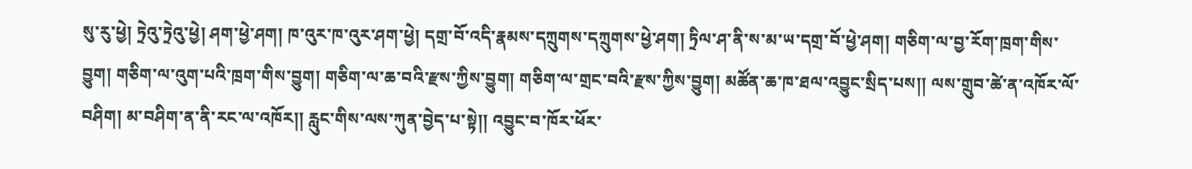སུ་རུ་ཕྱེ། ཏྲེའུ་ཏྲེའུ་ཕྱེ། ཤག་ཕྱེ་ཤག། ཁ་འུར་ཁ་འུར་ཤག་ཕྱེ། དགྲ་བོ་འདི་རྣམས་དཀྲུགས་དཀྲུགས་ཕྱེ་ཤག། ཏྲིལ་ཤ་ནི་ས་མ་ཡ་དགྲ་བོ་ཕྱེ་ཤག། གཅིག་ལ་བྱ་རོག་ཁྲག་གིས་བྱུག། གཅིག་ལ་འུག་པའི་ཁྲག་གིས་བྱུག། གཅིག་ལ་ཆ་བའི་རྫས་ཀྱིས་བྱུག། གཅིག་ལ་གྲང་བའི་རྫས་ཀྱིས་བྱུག། མཚོན་ཆ་ཁ་ཐལ་འབྱུང་སྲིད་པས།། ལས་གྲུབ་ཚེ་ན་འཁོར་ལོ་བཤིག། མ་བཤིག་ན་ནི་རང་ལ་འཁོར།། རླུང་གིས་ལས་ཀུན་བྱེད་པ་སྟེ།། འབྱུང་བ་ཁོར་ཕོར་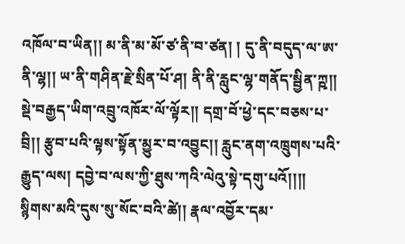འཁོལ་བ་ཡིན།། མ་ནི་མ་མོ་ཙ་ནི་བ་ཙན། ། དུ་ནི་བདུད་ལ་ཨ་ནི་ལྷ།། ཡ་ནི་གཤིན་རྗེ་སྲིན་པོ་ཤ། ནི་ནི་རླུང་ལྷ་གནོད་སྦྱིན་ཀྵ།། སྡེ་བརྒྱད་ཡིག་འབྲུ་འཁོར་ལོ་ལྟོར།། དགྲ་བོ་ཕྱེ་དང་བཅས་པ་བྲི།། རྩུབ་པའི་ལྟས་སྟོན་མྱུར་བ་འབྱུང།། རླུང་ནག་འཁྲུགས་པའི་རྒྱུད་ལས། དབྱེ་བ་ལས་ཀྱི་ཐུས་ཀའི་ལེའུ་སྟེ་དགུ་པའོ།།།། སྙིགས་མའི་དུས་སུ་སོང་བའི་ཚེ།། རྣལ་འབྱོར་དམ་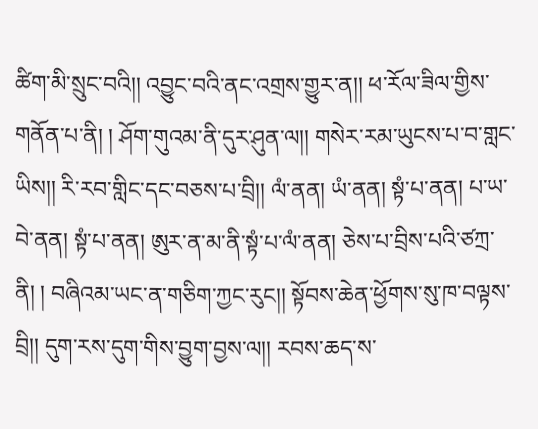ཚིག་མི་སྲུང་བའི།། འབྱུང་བའི་ནང་འགྲས་གྱུར་ན།། ཕ་རོལ་ཟིལ་གྱིས་གནོན་པ་ནི། ། ཤོག་གུའམ་ནི་དུར་ཤུན་ལ།། གསེར་རམ་ཡུངས་པ་བ་གླང་ཡིས།། རི་རབ་གླིང་དང་བཅས་པ་བྲི།། ལཾ་ནན། ཡཾ་ནན། སྟཾ་པ་ནན། པ་ཡ་བེ་ནན། སྟཾ་པ་ནན། ཨུར་ན་མ་ནི་སྟཾ་པ་ལཾ་ནན། ཅེས་པ་བྲིས་པའི་ཙཀྲ་ནི། ། བཞིའམ་ཡང་ན་གཅིག་ཀྱང་རུང།། སྟོབས་ཆེན་ཕྱོགས་སུ་ཁ་བལྟས་བྲི།། དུག་རས་དུག་གིས་བྱུག་བྱས་ལ།། རབས་ཆད་ས་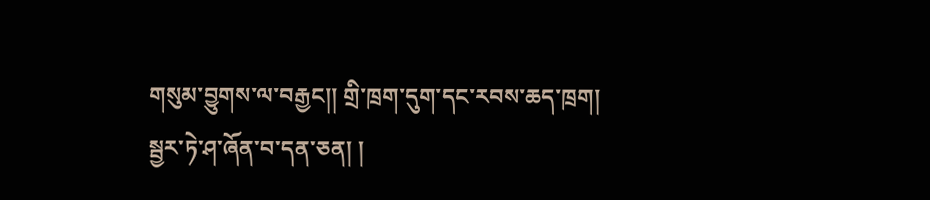གསུམ་བྱུགས་ལ་བརྒྱང།། གྲི་ཁྲག་དུག་དང་རབས་ཆད་ཁྲག། སྦྱར་ཏེ་ཤ་ཞོན་བ་དན་ཅན། །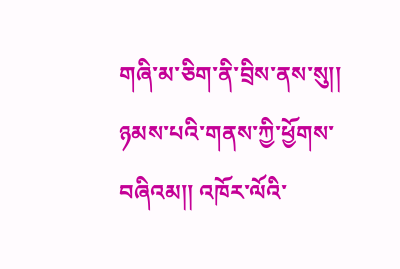གཞི་མ་ཅིག་ནི་བྲིས་ནས་སུ།། ཉམས་པའི་གནས་ཀྱི་ཕྱོགས་བཞིའམ།། འཁོར་ལོའི་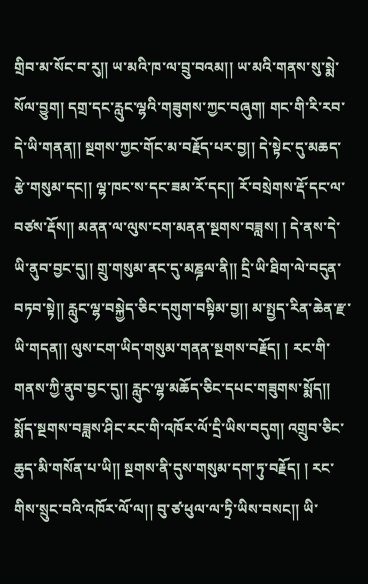གྲིབ་མ་སོང་བ་རུ།། ཡ་མའི་ཁ་ལ་བྲུ་བའམ།། ཡ་མའི་གནས་སུ་སྨེ་སོལ་བྱུག། དགྲ་དང་རླུང་ལྷའི་གཟུགས་ཀྱང་བཞུག། གང་གི་རི་རབ་དེ་ཡི་གནན།། སྔགས་ཀྱང་གོང་མ་བརྗོད་པར་བྱ།། དེ་སྟེང་དུ་མཆད་རྩེ་གསུམ་དང།། ལྷ་ཁང་ས་དང་ཟམ་རོ་དང།། རོ་བསྲེགས་རྡོ་དང་ལ་བཙས་རྡོས།། མནན་ལ་ལུས་ངག་མནན་སྔགས་བཟླས། ། དེ་ནས་དེ་ཡི་ནུབ་བྱང་དུ།། གྲུ་གསུམ་ནང་དུ་མཎྜལ་ནི།། དྲི་ཡི་ཐིག་ལེ་བདུན་བཏབ་སྟེ།། རླུང་ལྷ་བསྐྱེད་ཅིང་དགུག་བསྟིམ་བྱ།། མ་སྤྱད་རིན་ཆེན་རྫ་ཡི་གདན།། ལུས་ངག་ཡིད་གསུམ་གནན་སྔགས་བརྗོད། ། རང་གི་གནས་ཀྱི་ནུབ་བྱང་དུ།། རླུང་ལྷ་མཆོད་ཅིང་དཔང་གཟུགས་སྨོད།། སྨོད་སྔགས་བཟླས་ཤིང་རང་གི་འཁོར་ལོ་དྲི་ཡིས་བདུག། འགྲུབ་ཅིང་ཆུད་མི་གསོན་པ་ཡི།། སྔགས་ནི་དུས་གསུམ་དག་ཏུ་བརྗོད། ། རང་གིས་སྲུང་བའི་འཁོར་ལོ་ལ།། བུ་ཙ་ཕུལ་ལ་ཏྲི་ཡིས་བསང།། ཡི་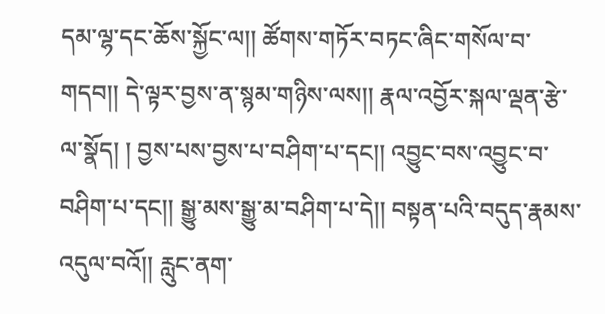དམ་ལྷ་དང་ཆོས་སྐྱོང་ལ།། ཚོགས་གཏོར་བཏང་ཞིང་གསོལ་བ་གདབ།། དེ་ལྟར་བྱས་ན་སྙམ་གཉིས་ལས།། རྣལ་འབྱོར་སྐལ་ལྡན་རྩེ་ལ་སྣོད། ། བྱས་པས་བྱས་པ་བཤིག་པ་དང།། འབྱུང་བས་འབྱུང་བ་བཤིག་པ་དང།། སྒྱུ་མས་སྒྱུ་མ་བཤིག་པ་དེ།། བསྟན་པའི་བདུད་རྣམས་འདུལ་བའོ།། རླུང་ནག་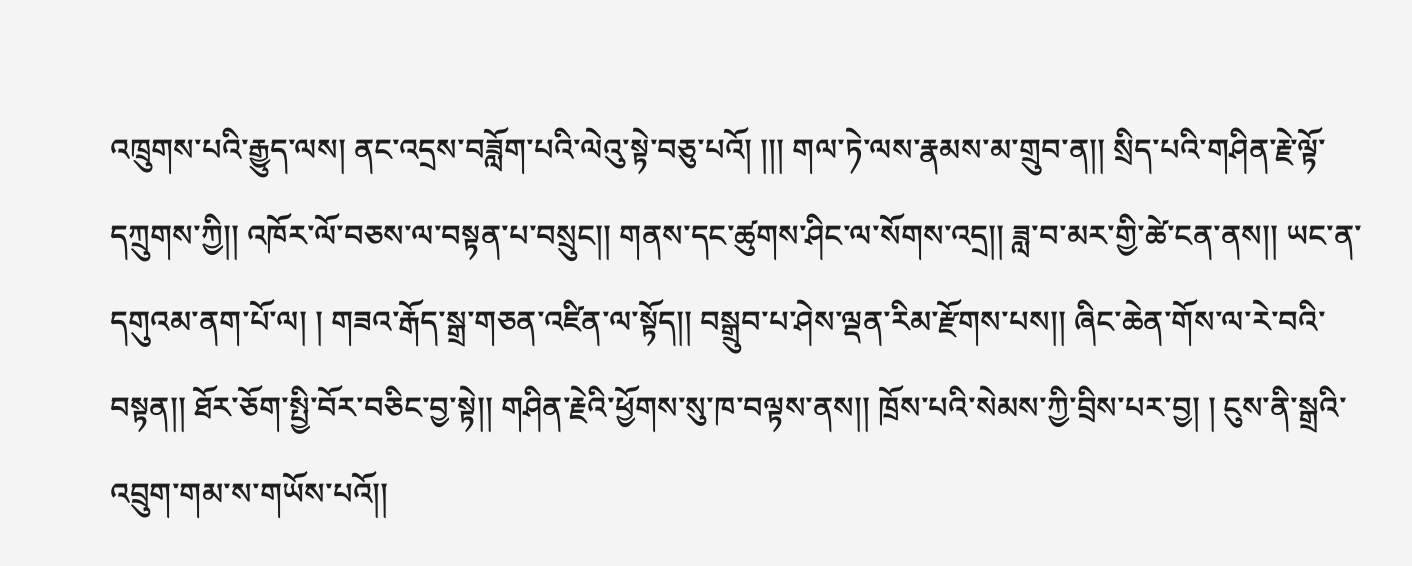འཁྲུགས་པའི་རྒྱུད་ལས། ནང་འདྲས་བཟློག་པའི་ལེའུ་སྟེ་བཅུ་པའོ། །།། གལ་ཏེ་ལས་རྣམས་མ་གྲུབ་ན།། སྲིད་པའི་གཤིན་རྗེ་ལྟོ་དཀྲུགས་ཀྱི།། འཁོར་ལོ་བཅས་ལ་བསྟན་པ་བསྲུང།། གནས་དང་ཚུགས་ཤིང་ལ་སོགས་འདྲ།། ཟླ་བ་མར་གྱི་ཚེ་ངན་ནས།། ཡང་ན་དགུའམ་ནག་པོ་ལ། ། གཟའ་རྒོད་སྒྲ་གཅན་འཛིན་ལ་སྟོད།། བསྒྲུབ་པ་ཤེས་ལྡན་རིམ་རྫོགས་པས།། ཞིང་ཆེན་གོས་ལ་རེ་བའི་བསྟན།། ཐོར་ཅོག་སྤྱི་བོར་བཅིང་བྱ་སྟེ།། གཤིན་རྗེའི་ཕྱོགས་སུ་ཁ་བལྟས་ནས།། ཁྲོས་པའི་སེམས་ཀྱི་བྲིས་པར་བྱ། ། ངུས་ནི་སྒྲའི་འབྲུག་གམ་ས་གཡོས་པའོ།།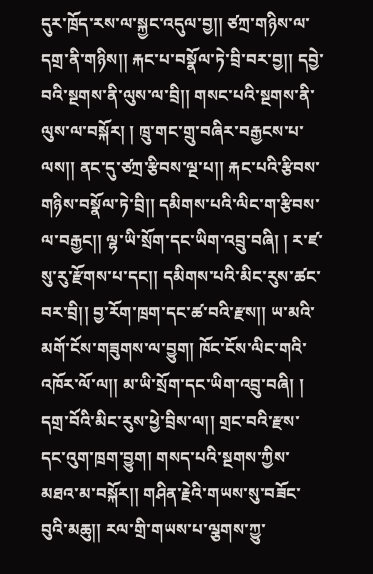དུར་ཁྲོད་རས་ལ་སྐྱང་འདུལ་བྱ།། ཙཀྲ་གཉིས་ལ་དགྲ་ནི་གཉིས།། རྐང་པ་བསྣོལ་ཏེ་བྲི་བར་བྱ།། དབྱེ་བའི་སྔགས་ནི་ལུས་ལ་བྲི།། གསང་པའི་སྔགས་ནི་ལུས་ལ་བསྐོར། ། ཁྲུ་གང་གྲུ་བཞིར་བརྒྱངས་པ་ལས།། ནང་དུ་ཙཀྲ་རྩིབས་ལྔ་པ།། རྐང་པའི་རྩིབས་གཉིས་བསྣོལ་ཏེ་བྲི།། དམིགས་པའི་ལིང་ག་རྩིབས་ལ་བརྒྱང།། ལྷ་ཡི་སྲོག་དང་ཡིག་འབྲུ་བཞི། ། ར་ཛ་སུ་རུ་རྫོགས་པ་དང།། དམིགས་པའི་མིང་རུས་ཚང་བར་བྲི།། བྱ་རོག་ཁྲག་དང་ཚ་བའི་རྫས།། ཡ་མའི་མགོ་ངོས་གཟུགས་ལ་བྱུག། ཁོང་ངོས་ལིང་གའི་འཁོར་ལོ་ལ།། མ་ཡི་སྲོག་དང་ཡིག་འབྲུ་བཞི། ། དགྲ་བོའི་མིང་རུས་ཕྱེ་བྲིས་ལ།། གྲང་བའི་རྫས་དང་འུག་ཁྲག་བྱུག། གསད་པའི་སྔགས་ཀྱིས་མཐའ་མ་བསྐོར།། གཤིན་རྗེའི་གཡས་སུ་བཟོང་བུའི་མཆུ།། རལ་གྲི་གཡས་པ་ལྕགས་ཀྱུ་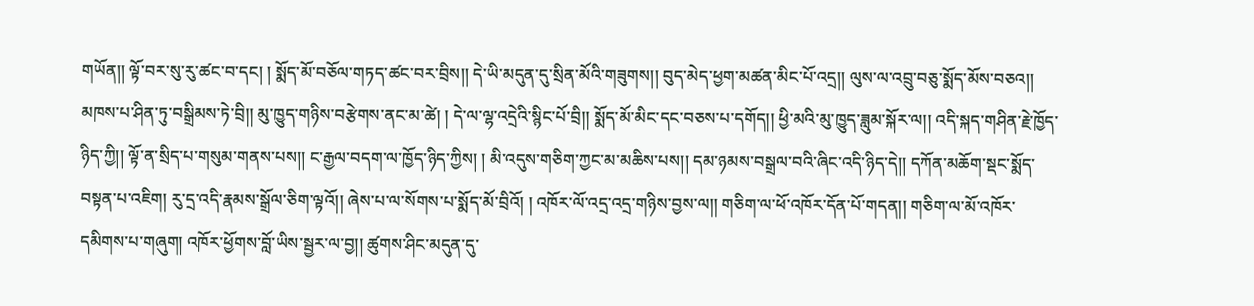གཡོན།། ལྟོ་བར་སུ་རུ་ཚང་བ་དང། ། སྨོད་མོ་བཅོལ་གཏད་ཚང་བར་བྲིས།། དེ་ཡི་མདུན་དུ་སྲིན་མོའི་གཟུགས།། བུད་མེད་ཕྱག་མཚན་མིང་པོ་འདྲ།། ལུས་ལ་འབྲུ་བཅུ་སྨོད་མོས་བཅའ།། མཁས་པ་ཤིན་ཏུ་བསྒྲིམས་ཏེ་བྲི།། མུ་ཁྱུད་གཉིས་བརྩེགས་ནང་མ་ཚེ། ། དེ་ལ་ལྷ་འདྲེའི་སྙིང་པོ་བྲི།། སྨོད་མོ་མིང་དང་བཅས་པ་དགོད།། ཕྱི་མའི་མུ་ཁྱུད་ཟླུམ་སྐོར་ལ།། འདི་སྐད་གཤིན་རྗེ་ཁྱོད་ཉིད་ཀྱི།། ལྟོ་ན་སྲིད་པ་གསུམ་གནས་པས།། ང་རྒྱལ་བདག་ལ་ཁྱོད་ཉིད་ཀྱིས། ། མི་འདུས་གཅིག་ཀྱང་མ་མཆིས་པས།། དམ་ཉམས་བསྒྲལ་བའི་ཞིང་འདི་ཉིད་དེ།། དཀོན་མཆོག་སྡང་སྨོད་བསྟན་པ་འཇིག། རུ་དྲ་འདི་རྣམས་སྒྲོལ་ཅིག་ལྟའོ།། ཞེས་པ་ལ་སོགས་པ་སྨོད་མོ་བྲིའོ། ། འཁོར་ལོ་འདྲ་འདྲ་གཉིས་བྱས་ལ།། གཅིག་ལ་ཕོ་འཁོར་དོན་པོ་གདན།། གཅིག་ལ་མོ་འཁོར་དམིགས་པ་གཞུག། འཁོར་ཕྱོགས་བློ་ཡིས་སྦྱར་ལ་བྱ།། ཚུགས་ཤིང་མདུན་དུ་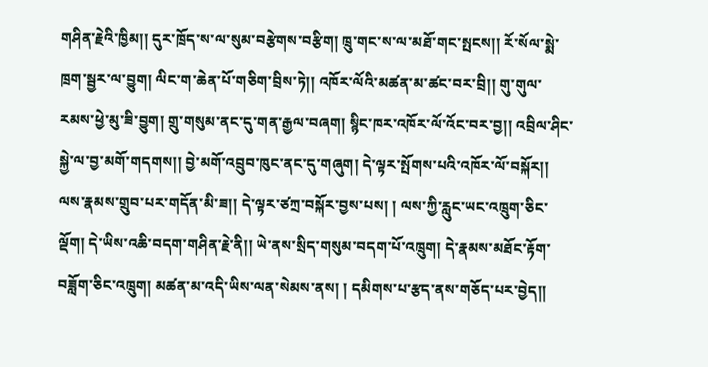གཤིན་རྗེའི་ཁྱིམ།། དུར་ཁྲོད་ས་ལ་སུམ་བརྩེགས་བརྩིག། ཁྲུ་གང་ས་ལ་མཐོ་གང་སྤངས།། རོ་སོལ་སྨེ་ཁྲག་སྦྱར་ལ་བྱུག། ལིང་ག་ཆེན་པོ་གཅིག་བྲིས་ཏེ།། འཁོར་ལོའི་མཚན་མ་ཚང་བར་བྲི།། གུ་གུལ་རམས་ཕྱེ་མུ་ཟི་བྱུག། གྲུ་གསུམ་ནང་དུ་གན་རྒྱལ་བཞག། སྙིང་ཁར་འཁོར་ལོ་འོང་བར་བྱ།། འབྲིལ་ཤིང་སྐྱེ་ལ་བྱ་མགོ་གདགས།། བྱེ་མགོ་འབྲུབ་ཁུང་ནང་དུ་གཞུག། དེ་ལྟར་སྤོགས་པའི་འཁོར་ལོ་བསྐོར།། ལས་རྣམས་གྲུབ་པར་གདོན་མི་ཟ།། དེ་ལྟར་ཙཀྲ་བསྐོར་བྱས་པས། ། ལས་ཀྱི་རླུང་ཡང་འཁྲུག་ཅིང་ལྡོག། དེ་ཡིས་འཆི་བདག་གཤིན་རྗེ་ནི།། ཡེ་ནས་སྲིད་གསུམ་བདག་པོ་འཁྲུག། དེ་རྣམས་མཐོང་རྟོག་བཟློག་ཅིང་འཁྲུག། མཚན་མ་འདི་ཡིས་ལན་སེམས་ནས། ། དམིགས་པ་རྩད་ནས་གཅོད་པར་བྱེད།།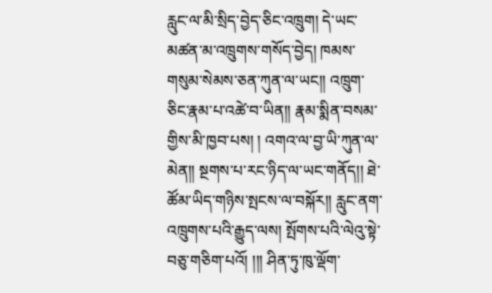རླུང་ལ་མི་སྲིད་བྱེད་ཅིང་འཁྲུག། དེ་ཡང་མཚན་མ་འཁྲུགས་གསོད་བྱེད། ཁམས་གསུམ་སེམས་ཅན་ཀུན་ལ་ཡང།། འཁྲུག་ཅིང་རྣམ་པ་འཚེ་བ་ཡིན།། རྣམ་སྨིན་བསམ་གྱིས་མི་ཁྱབ་པས། ། འགའ་ལ་བྱ་ཡི་ཀུན་ལ་མེན།། སྔགས་པ་རང་ཉིད་ལ་ཡང་གནོད།། ཐེ་ཚོམ་ཡིད་གཉིས་སྤངས་ལ་བསྐོར།། རླུང་ནག་འཁྲུགས་པའི་རྒྱུད་ལས། སྤོགས་པའི་ལེའུ་སྟེ་བཅུ་གཅིག་པའོ། །།། ཤིན་ཏུ་ཁུ་ལྡོག་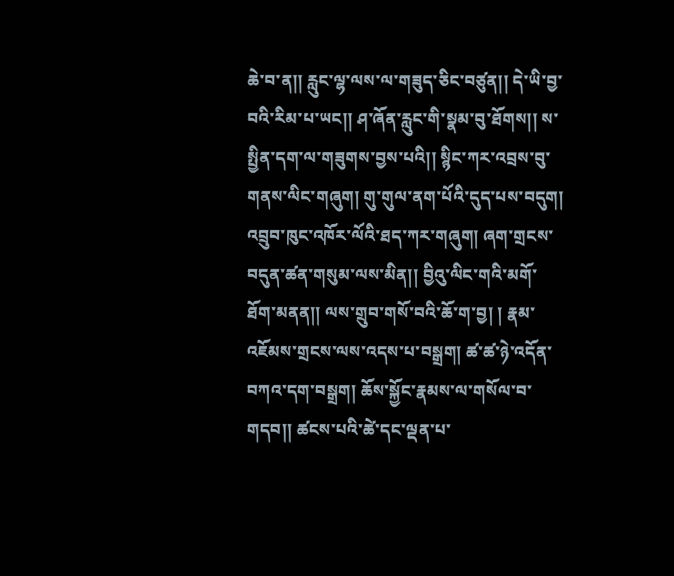ཆེ་བ་ན།། རླུང་ལྷ་ལས་ལ་གཟུད་ཅིང་བཙུན།། དེ་ཡི་བྱ་བའི་རིམ་པ་ཡང།། ཤ་ཞོན་རླུང་གི་སྣམ་བུ་ཐོགས།། ས་སྤྱིན་དག་ལ་གཟུགས་བྱས་པའི།། སྙིང་ཀར་འབྲས་བུ་གནས་ལིང་གཞུག། གུ་གུལ་ནག་པོའི་དུད་པས་བདུག། འབྲུབ་ཁུང་འཁོར་ལོའི་ཐད་ཀར་གཞུག། ཞག་གྲངས་བདུན་ཚན་གསུམ་ལས་མིན།། བྱིའུ་ལིང་གའི་མགོ་ཐོག་མནན།། ལས་གྲུབ་གསོ་བའི་ཆོ་ག་བྱ། ། རྣམ་འཇོམས་གྲངས་ལས་འདས་པ་བསྒྲག། ཚ་ཚ་ཉེ་འདོན་བཀའ་དག་བསྒྲག། ཆོས་སྐྱོང་རྣམས་ལ་གསོལ་བ་གདབ།། ཚངས་པའི་ཚེ་དང་ལྡན་པ་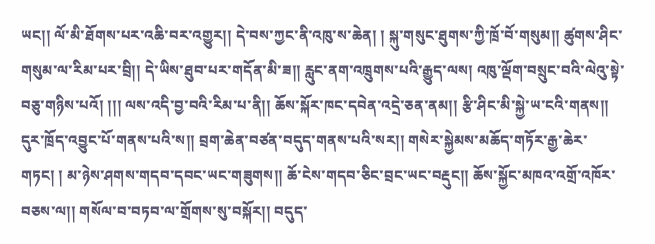ཡང།། ལོ་མི་ཐོགས་པར་འཆི་བར་འགྱུར།། དེ་བས་ཀྱང་ནི་འཁུ་ས་ཆེན། ། སྐུ་གསུང་ཐུགས་ཀྱི་ཁྲོ་བོ་གསུམ།། ཚུགས་ཤིང་གསུམ་ལ་རིམ་པར་བྲི།། དེ་ཡིས་ཐུབ་པར་གདོན་མི་ཟ།། རླུང་ནག་འཁྲུགས་པའི་རྒྱུད་ལས། འཁུ་ལྡོག་བསྲུང་བའི་ལེའུ་སྟེ་བཅུ་གཉིས་པའོ། །།། ལས་འདི་བྱ་བའི་རིམ་པ་ནི།། ཆོས་སྐོར་ཁང་དབེན་འདྲེ་ཅན་ནམ།། རྩི་ཤིང་མི་སྐྱེ་ཡ་ངའི་གནས།། དུར་ཁྲོད་འབྱུང་པོ་གནས་པའི་ས།། བྲག་ཆེན་བཙན་བདུད་གནས་པའི་སར།། གསེར་སྐྱེམས་མཆོད་གཏོར་རྒྱ་ཆེར་གཏང། ། མ་ཉེས་ཤགས་གདབ་དབང་ཡང་གཟུགས།། ཆོ་ངེས་གདབ་ཅིང་བྲང་ཡང་བརྡུང།། ཆོས་སྐྱོང་མཁའ་འགྲོ་འཁོར་བཅས་ལ།། གསོལ་བ་བཏབ་ལ་གྲོགས་སུ་བསྐོར།། བདུད་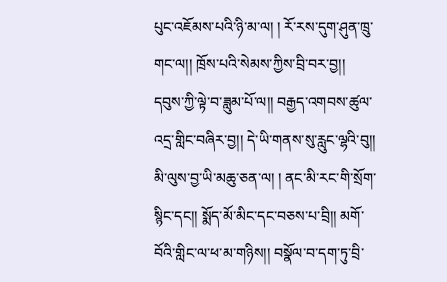པུང་འཇོམས་པའི་ཉི་མ་ལ། ། རོ་རས་དུག་ཤུན་ཁྲུ་གང་ལ།། ཁྲོས་པའི་སེམས་ཀྱིས་བྲི་བར་བྱ།། དབུས་ཀྱི་ལྟེ་བ་ཟླུམ་པོ་ལ།། བརྒྱད་འགབས་ཚུལ་འདྲ་གླིང་བཞིར་བྱ།། དེ་ཡི་གནས་སུ་རླུང་ལྷའི་བུ།། མི་ལུས་བྱ་ཡི་མཆུ་ཅན་ལ། ། ནང་མི་རང་གི་སྲོག་སྙིང་དང།། སྨོད་མོ་མིང་དང་བཅས་པ་བྲི།། མགོ་བོའི་གླིང་ལ་ཕ་མ་གཉིས།། བསྣོལ་བ་དག་ཏུ་བྲི་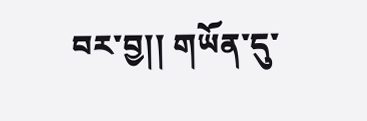བར་བྱ།། གཡོན་དུ་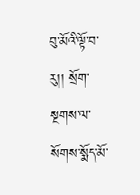བུ་མོའི་ལྟོ་བ་རུ།། སྲོག་སྔགས་ལ་སོགས་སྨོད་མོ་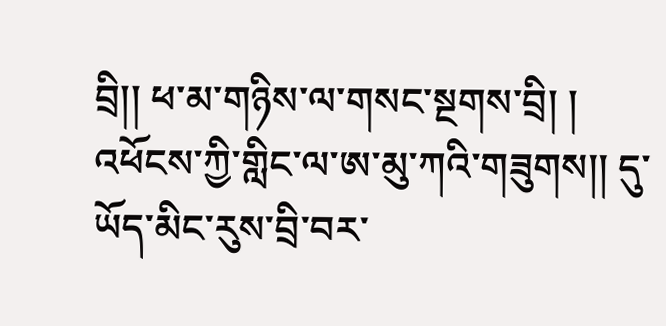བྲི།། ཕ་མ་གཉིས་ལ་གསང་སྔགས་བྲི། ། འཕོངས་ཀྱི་གླིང་ལ་ཨ་མུ་ཀའི་གཟུགས།། དུ་ཡོད་མིང་རུས་བྲི་བར་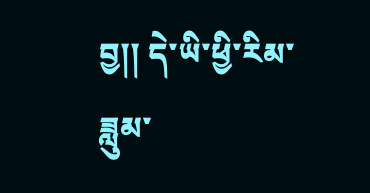བྱ།། དེ་ཡི་ཕྱི་རིམ་ཟླུམ་